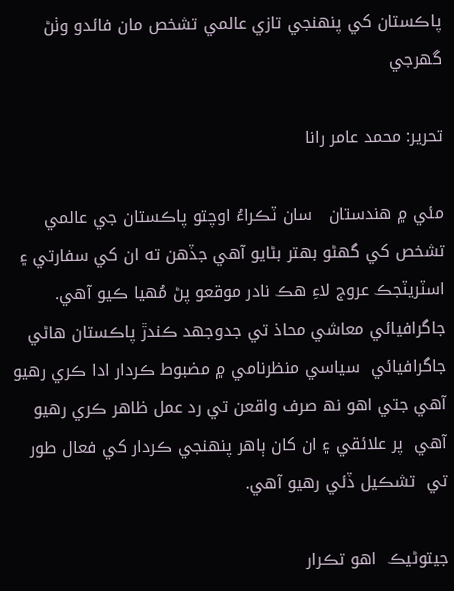پاڪستان کي پنهنجي تازي عالمي تشخص مان فائدو وٺڻ گهرجي

تحرير: محمد عامر رانا

مئي ۾ ھندستان   سان ٽڪراءُ اوچتو پاڪستان جي عالمي تشخص کي گھڻو بهتر بڻايو آهي جڏهن ته ان کي سفارتي ۽ اسٽريٽجڪ عروج لاءِ هڪ نادر موقعو پڻ مُهيا ڪيو آهي. جاگرافيائي معاشي محاذ تي جدوجهد ڪندڙ پاڪستان ھاڻي جاگرافيائي  سياسي منظرنامي ۾ مضبوط ڪردار ادا ڪري رهيو آهي جتي اهو نھ صرف واقعن تي رد عمل ظاھر ڪري رھيو آھي  پر علائقي ۽ ان کان ٻاهر پنهنجي ڪردار کي فعال طور تي  تشڪيل ڏئي رهيو آهي.

جيتوڻيڪ  اھو تڪرار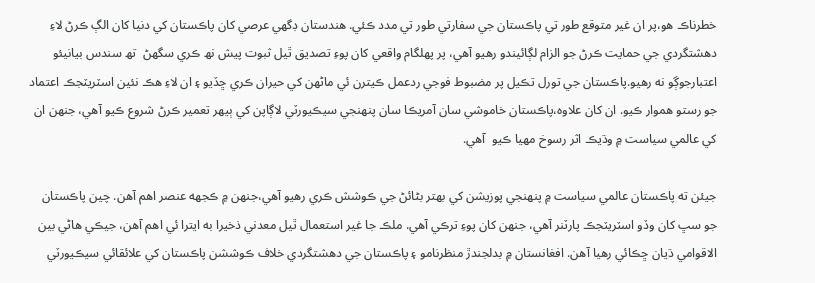خطرناڪ هو،پر ان غير متوقع طور تي پاڪستان جي سفارتي طور تي مدد ڪئي. هندستان ڊگهي عرصي کان پاڪستان کي دنيا کان الڳ ڪرڻ لاءِ دهشتگردي جي حمايت ڪرڻ جو الزام لڳائيندو رھيو آهي، پر پهلگام واقعي کان پوءِ تصديق ٿيل ثبوت پيش نھ ڪري سگھڻ  تھ سندس بيانيئو  اعتبارجوڳو نه رهيو.پاڪستان جي تورل تڪيل پر مضبوط فوجي ردعمل ڪيترن ئي ماڻھن کي حيران ڪري ڇڏيو ۽ ان لاءِ هڪ نئين اسٽريٽجڪ اعتماد جو رستو هموار ڪيو. ان کان علاوه،پاڪستان خاموشي سان آمريڪا سان پنهنجي سيڪيورٽي لاڳاپن کي ٻيهر تعمير ڪرڻ شروع ڪيو آهي، جنهن ان کي عالمي سياست ۾ وڌيڪ اثر رسوخ مھيا ڪيو  آهي.

جيئن ته پاڪستان عالمي سياست ۾ پنهنجي پوزيشن کي بهتر بڻائڻ جي ڪوشش ڪري رھيو آھي،جنھن ۾ ڪجهه عنصر اهم آهن. چين پاڪستان جو سڀ کان وڏو اسٽريٽجڪ پارٽنر آهي، جنهن کان پوءِ ترڪي آهي. ملڪ جا غير استعمال ٿيل معدني ذخيرا به ايترا ئي اهم آهن، جيڪي هاڻي بين الاقوامي ڌيان ڇڪائي رهيا آهن. افغانستان ۾ بدلجندڙ منظرنامو ۽ پاڪستان جي دهشتگردي خلاف ڪوششن پاڪستان کي علائقائي سيڪيورٽي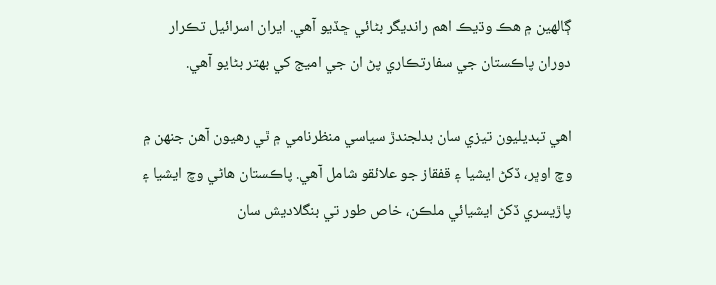ڳالهين ۾ هڪ وڌيڪ اهم رانديگر بڻائي ڇڏيو آهي. ايران اسرائيل تڪرار دوران پاڪستان جي سفارتڪاري پڻ ان جي اميج کي بهتر بڻايو آهي.

اهي تبديليون تيزي سان بدلجندڙ سياسي منظرنامي ۾ ٿي رهيون آهن جنهن ۾ وچ اوڀر، ڏکڻ ايشيا ۽ قفقاز جو علائقو شامل آهي. پاڪستان هاڻي وچ ايشيا ۽ پاڙيسري ڏکڻ ايشيائي ملڪن، خاص طور تي بنگلاديش سان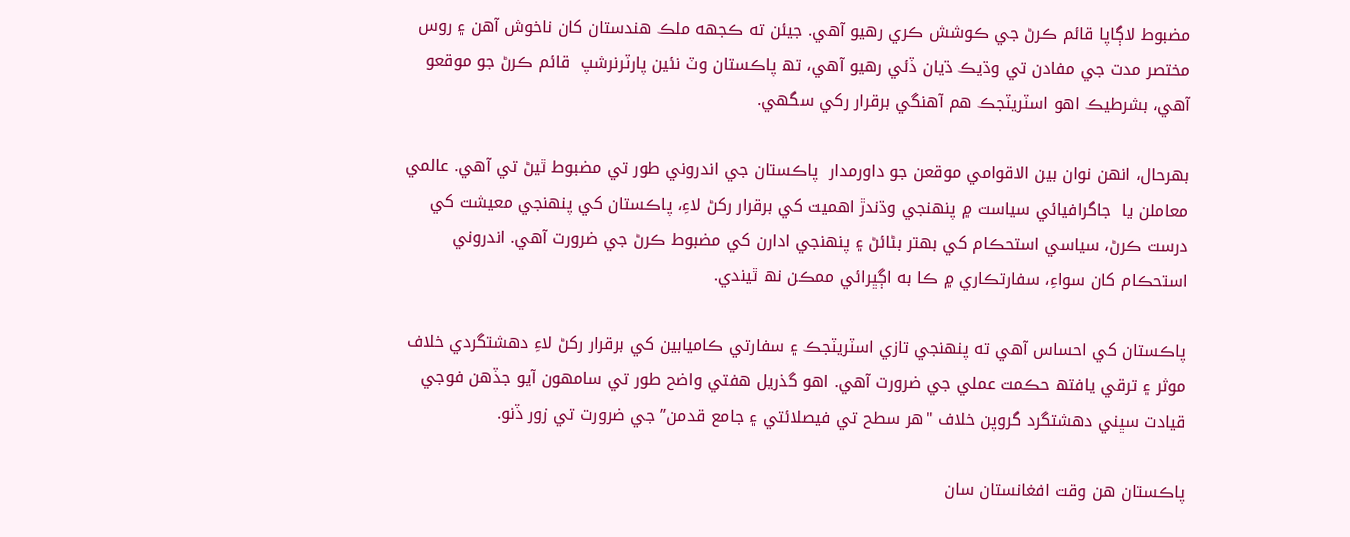مضبوط لاڳاپا قائم ڪرڻ جي ڪوشش ڪري رهيو آهي. جيئن ته ڪجهه ملڪ هندستان کان ناخوش آهن ۽ روس مختصر مدت جي مفادن تي وڌيڪ ڌيان ڏئي رهيو آهي، تھ پاڪستان وٽ نئين پارٽرنرشپ  قائم ڪرڻ جو موقعو آهي، بشرطيڪ اهو اسٽريٽجڪ ھم آھنگي برقرار رکي سگهي.

بهرحال، انھن نوان بين الاقوامي موقعن جو داورمدار  پاڪستان جي اندروني طور تي مضبوط ٿيڻ تي آهي. عالمي معاملن يا  جاگرافيائي سياست ۾ پنهنجي وڌندڙ اهميت کي برقرار رکڻ لاءِ، پاڪستان کي پنهنجي معيشت کي درست ڪرڻ، سياسي استحڪام کي بهتر بڻائڻ ۽ پنهنجي ادارن کي مضبوط ڪرڻ جي ضرورت آهي. اندروني استحڪام کان سواءِ، سفارتڪاري ۾ ڪا به اڳڀرائي ممڪن نھ ٿيندي.

پاڪستان کي احساس آهي ته پنهنجي تازي اسٽريٽجڪ ۽ سفارتي ڪاميابين کي برقرار رکڻ لاءِ دهشتگردي خلاف موثر ۽ ترقي يافتھ حڪمت عملي جي ضرورت آهي. اهو گذريل هفتي واضح طور تي سامھون آيو جڏهن فوجي قيادت سڀني دهشتگرد گروپن خلاف "هر سطح تي فيصلائتي ۽ جامع قدمن” جي ضرورت تي زور ڏنو.

پاڪستان هن وقت افغانستان سان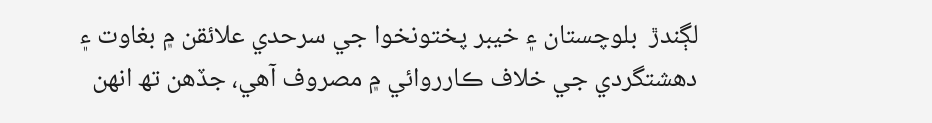لڳندڙ  بلوچستان ۽ خيبر پختونخوا جي سرحدي علائقن ۾ بغاوت ۽ دهشتگردي جي خلاف ڪارروائي ۾ مصروف آهي، جڏھن تھ انھن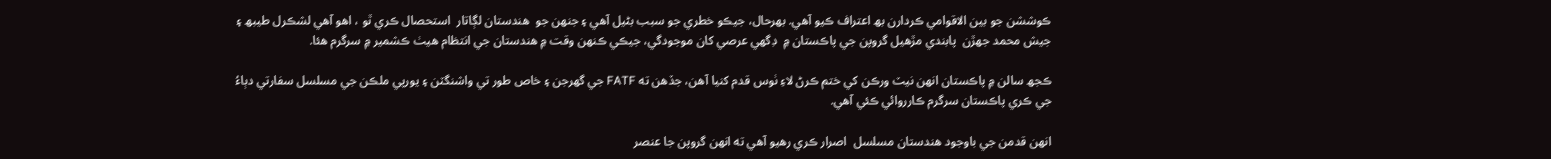ڪوششن جو بين الاقوامي ڪردارن بھ اعتراف ڪيو آھي. بهرحال، جيڪو خطري جو سبب بڻيل آھي ۽ جنھن جو  هندستان لڳاتار  استحصال ڪري ٿو ، اهو آهي لشڪرل طيبھ ۽ جيش محمد جھڙن  پابندي مڙهيل گروپن جي پاڪستان ۾  ڊگهي عرصي کان موجودگي، جيڪي ڪنھن وقت ۾ هندستان جي انتظام هيٺ ڪشمير ۾ سرگرم هئا.

ڪجھ سالن ۾ پاڪستان انهن نيٽ ورڪن کي ختم ڪرڻ لاءِ ٺوس قدم کنيا آهن، جڏهن ته FATF جي گهرجن ۽ خاص طور تي واشنگٽن ۽ يورپي ملڪن جي مسلسل سفارتي دٻاءُ جي ڪري پاڪستان سرگرم ڪارروائي ڪئي آهي.

انهن قدمن جي باوجود هندستان مسلسل  اصرار ڪري رهيو آهي ته انهن گروپن جا عنصر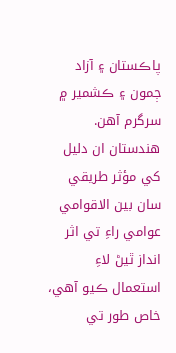پاڪستان ۽ آزاد ڄمون ۽ ڪشمير ۾ سرگرم آهن. هندستان ان دليل کي مؤثر طريقي سان بين الاقوامي عوامي راءِ تي اثر انداز ٿيڻ لاءِ استعمال ڪيو آهي، خاص طور تي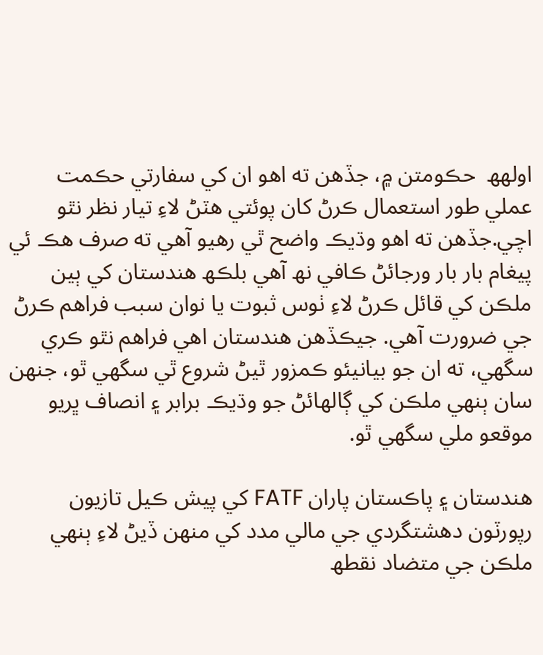اولھھ  حڪومتن ۾، جڏهن ته اهو ان کي سفارتي حڪمت عملي طور استعمال ڪرڻ کان پوئتي هٽڻ لاءِ تيار نظر نٿو اچي.جڏهن ته اهو وڌيڪ واضح ٿي رهيو آهي ته صرف ھڪ ئي پيغام بار بار ورجائڻ ڪافي نھ آھي بلڪھ هندستان کي ٻين ملڪن کي قائل ڪرڻ لاءِ ٺوس ثبوت يا نوان سبب فراهم ڪرڻ جي ضرورت آهي. جيڪڏهن هندستان اهي فراهم نٿو ڪري سگهي، ته ان جو بيانيئو ڪمزور ٿيڻ شروع ٿي سگهي ٿو، جنهن سان ٻنهي ملڪن کي ڳالهائڻ جو وڌيڪ برابر ۽ انصاف ڀريو موقعو ملي سگھي ٿو.

هندستان ۽ پاڪستان پاران FATF کي پيش ڪيل تازيون رپورٽون دهشتگردي جي مالي مدد کي منهن ڏيڻ لاءِ ٻنھي ملڪن جي متضاد نقطھ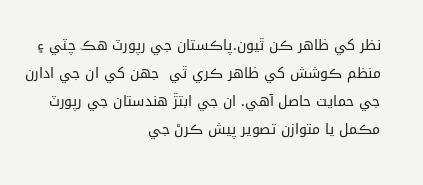نظر کي ظاھر ڪن ٿيون.پاڪستان جي رپورٽ ھڪ چٽي ۽ منظم ڪوشش کي ظاھر ڪري ٿي  جھن کي ان جي ادارن جي حمايت حاصل آھي. ان جي ابتڙ هندستان جي رپورٽ مڪمل يا متوازن تصوير پيش ڪرڻ جي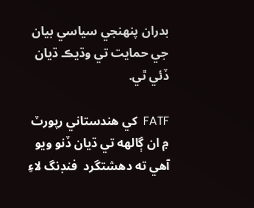بدران پنهنجي سياسي بيان جي حمايت تي وڌيڪ ڌيان ڏئي ٿي.

FATF  کي هندستاني رپورٽ  ۾ ان ڳالهه تي ڌيان ڏنو ويو آھي ته دهشتگرد  فنڊنگ لاءِ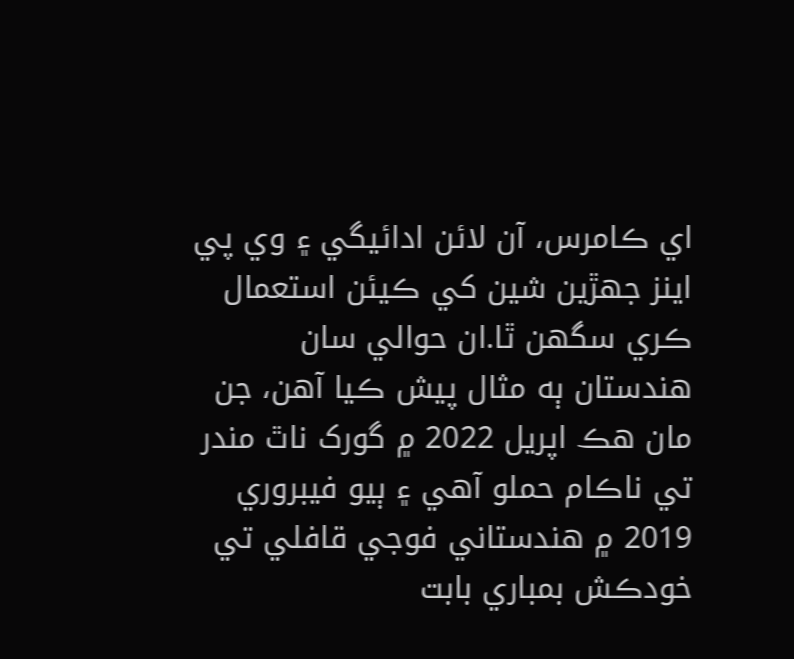اي ڪامرس، آن لائن ادائيگي ۽ وي پي اينز جهڙين شين کي ڪيئن استعمال ڪري سگهن ٿا.ان حوالي سان  هندستان ٻه مثال پيش ڪيا آهن، جن مان هڪ اپريل 2022 ۾ گورک ناٿ مندر تي ناڪام حملو آهي ۽ ٻيو فيبروري 2019 ۾ هندستاني فوجي قافلي تي خودڪش بمباري بابت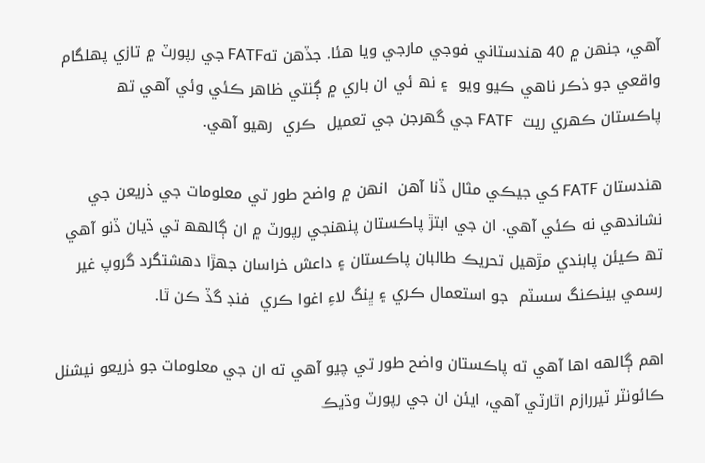آهي، جنهن ۾ 40 هندستاني فوجي مارجي ويا هئا. جڏهن تهFATF جي رپورٽ ۾ تازي پهلگام واقعي جو ذڪر ناهي ڪيو ويو  ۽ نھ ئي ان باري ۾ ڳنتي ظاھر ڪئي وئي آھي تھ  پاڪستان ڪھري ريت  FATF جي گهرجن جي تعميل  ڪري  رھيو آھي.

هندستان FATF کي جيڪي مثال ڏنا آھن  انھن ۾ واضح طور تي معلومات جي ذريعن جي نشاندهي نه ڪئي آهي. ان جي ابتڙ پاڪستان پنهنجي رپورٽ ۾ ان ڳالھھ تي ڌيان ڏنو آهي تھ ڪيئن پابندي مڙهيل تحريڪ طالبان پاڪستان ۽ داعش خراسان جهڙا دهشتگرد گروپ غير رسمي بينڪنگ سسٽم  جو استعمال ڪري ۽ ڀنگ لاءِ اغوا ڪري  فنڊ گڏ ڪن ٿا.

اهم ڳالهه اها آهي ته پاڪستان واضح طور تي چيو آهي ته ان جي معلومات جو ذريعو نيشنل ڪائونٽر ٽيررازم اٿارٽي آهي، ايئن ان جي رپورٽ وڌيڪ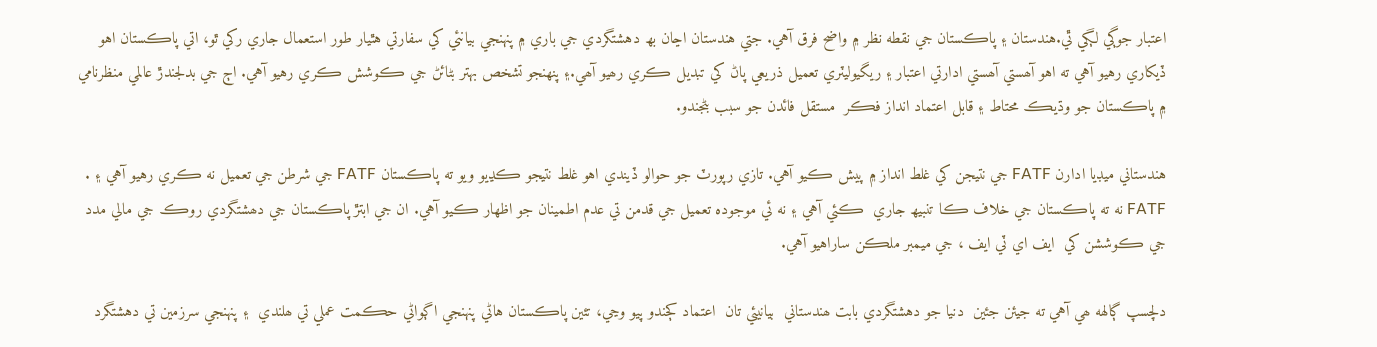اعتبار جوڳي لڳي ٿي.هندستان ۽ پاڪستان جي نقطه نظر ۾ واضح فرق آهي. جتي هندستان اڃان بھ دهشتگردي جي باري ۾ پنهنجي بيانئي کي سفارتي هٿيار طور استعمال جاري رکي ٿو، اتي پاڪستان اهو ڏيکاري رهيو آهي ته اهو آھستي آھستي ادارتي اعتبار ۽ ريگيوليٽري تعميل ذريعي پاڻ کي تبديل ڪري رھيو آھي.۽ پنھنجو تشخص بهتر بڻائڻ جي ڪوشش ڪري رهيو آهي. اڄ جي بدلجندڙ عالمي منظرنامي ۾ پاڪستان جو وڌيڪ محتاط ۽ قابل اعتماد انداز فڪر  مستقل فائدن جو سبب بڻجندو.

هندستاني ميڊيا ادارن FATF جي نتيجن کي غلط انداز ۾ پيش ڪيو آهي. تازي رپورٽ جو حوالو ڏيندي اهو غلط نتيجو ڪڍيو ويو ته پاڪستان FATF جي شرطن جي تعميل نه ڪري رهيو آهي ۽ . FATF نه ته پاڪستان جي خلاف ڪا تنبيھ جاري  ڪئي آهي ۽ نه ئي موجوده تعميل جي قدمن تي عدم اطمينان جو اظهار ڪيو آهي. ان جي ابتڙ پاڪستان جي دھشتگردي روڪ جي مالي مدد جي ڪوششن کي  ايف اي ٽي ايف ، جي ميمبر ملڪن ساراهيو آهي.

دلچسپ ڳالهه ھي آهي ته جيئن جئين  دنيا جو دهشتگردي بابت ھندستاني  بيانيئي تان  اعتماد کڄندو پيو وڃي، تئين پاڪستان هاڻي پنهنجي اڳواڻي حڪمت عملي تي ھلندي  ۽ پنهنجي سرزمين تي دهشتگرد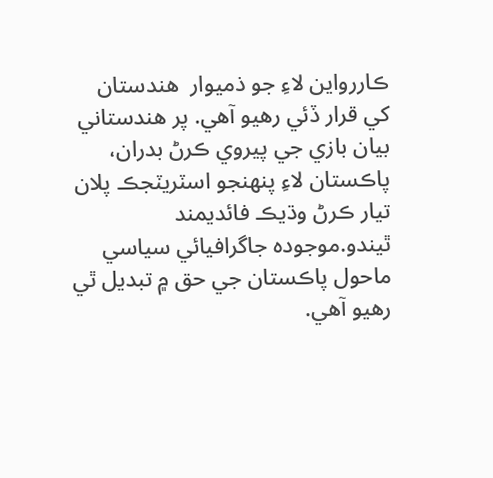ڪاررواين لاءِ جو ذميوار  هندستان  کي قرار ڏئي رهيو آهي. پر هندستاني بيان بازي جي پيروي ڪرڻ بدران، پاڪستان لاءِ پنهنجو اسٽريٽجڪ پلان تيار ڪرڻ وڌيڪ فائديمند ٿيندو.موجوده جاگرافيائي سياسي ماحول پاڪستان جي حق ۾ تبديل ٿي رهيو آهي.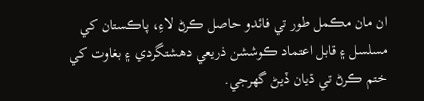ان مان مڪمل طور تي فائدو حاصل ڪرڻ لاءِ، پاڪستان کي مسلسل ۽ قابل اعتماد ڪوششن ذريعي دهشتگردي ۽ بغاوت کي ختم ڪرڻ تي ڌيان ڏيڻ گهرجي.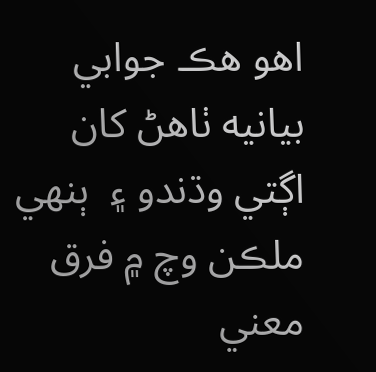اهو هڪ جوابي بيانيه ٺاهڻ کان اڳتي وڌندو ۽  ٻنھي ملڪن وچ ۾ فرق معني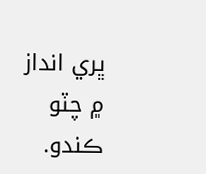ڀري انداز ۾ چٽو ڪندو.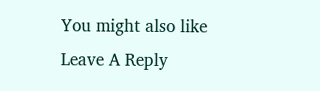You might also like
Leave A Reply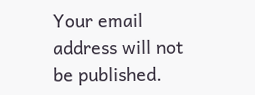Your email address will not be published.